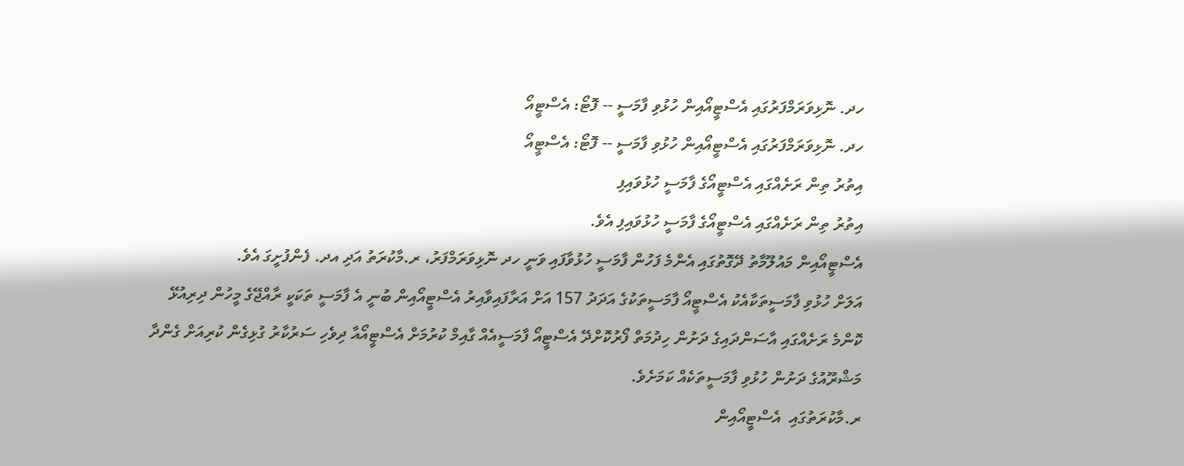ހދ. ނޮޅިވަރަމްފަރުގައި އެސްޓީއޯއިން ހުޅުވި ފާމަސީ -- ފޮޓޯ: އެސްޓީއޯ
ހދ. ނޮޅިވަރަމްފަރުގައި އެސްޓީއޯއިން ހުޅުވި ފާމަސީ -- ފޮޓޯ: އެސްޓީއޯ
އިތުރު ތިން ރަށެއްގައި އެސްޓީއޯގެ ފާމަސީ ހުޅުވައިފި
އިތުރު ތިން ރަށެއްގައި އެސްޓީއޯގެ ފާމަސީ ހުޅުވައިފި އެވެ.
އެސްޓީއޯއިން މައުލޫމާތު ދޭގޮތުގައި އެންމެ ފަހުން ފާމަސީ ހުޅުވާފައި ވަނީ ހދ ނޮޅިވަރަމްފަރު، ރ.މާކުރަތު އަދި އދ. ފެންފުށީގަ އެވެ.
އަލަށް ހުޅުވި ފާމަސީތަކާއެކު އެސްޓީއޯ ފާމަސީތަކުގެ އަދަދު 157 އަށް އަރާފައިވާއިރު އެސްޓީއޯއިން ބުނީ އެ ފާމަސީ ތަކަކީ ރާއްޖޭގެ މީހުން ދިރިއުޅޭ ކޮންމެ ރަށެއްގައި އާސަންދައިގެ ދަށުން ހިދުމަތް ފޯރުކޮށްދޭ އެސްޓީއޯ ފާމަސީއެއް ގާއިމް ކުރުމަށް އެސްޓީއޯއާ ދިވެހި ސަރުކާރު ގުޅިގެން ކުރިއަށް ގެންދާ މަޝްރޫއުގެ ދަށުން ހުޅުވި ފާމަސީތަކެއް ކަމަށެވެ.
ރ.މާކުރަތުގައި  އެސްޓީއޯއިން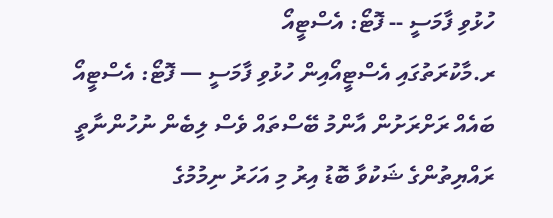ހުޅުވި ފާމަސީ -- ފޮޓޯ: އެސްޓީއޯ
ރ.މާކުރަތުގައި އެސްޓީއޯއިން ހުޅުވި ފާމަސީ — ފޮޓޯ: އެސްޓީއޯ
ބައެއް ރަށްރަށުން އާންމު ބޭސްތައް ވެސް ލިބެން ނުހުންނާތީ ރައްޔިތުންގެ ޝަކުވާ ބޮޑު އިރު މި އަހަރު ނިމުމުގެ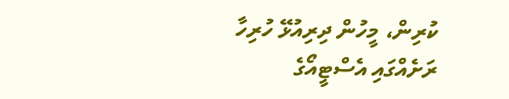ކުރިން، މީހުން ދިރިއުޅޭ ހުރިހާ ރަށެއްގައި އެސްޓީއޯގެ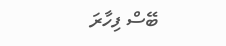ބޭސް ފިހާރަ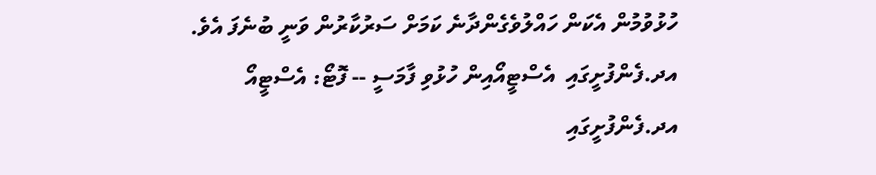ހުޅުވުމުން އެކަން ހައްލުވެގެންދާނެ ކަމަށް ސަރުކާރުން ވަނީ ބުނެފަ އެވެ.
އދ.ފެންފުށީގައި  އެސްޓީއޯއިން ހުޅުވި ފާމަސީ -- ފޮޓޯ: އެސްޓީއޯ
އދ.ފެންފުށީގައި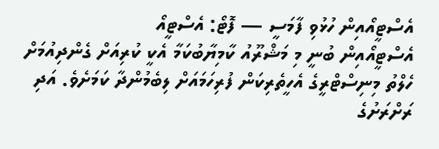އެސްޓީއޯއިން ހުޅުވި ފާމަސީ — ފޮޓޯ: އެސްޓީއޯ
އެސްޓީއޯއިން ބުނީ މި މަޝްރޫއު ކާމިޔާބުކަމާ އެކީ ކުރިއަށް ގެންދިއުމަށް ހެލްތު މިނިސްޓްރީގެ އެހީތެރިކަން ފުރިހަމައަށް ލިބެމުންދާ ކަމަށެވެ. އަދި ރަށްރަށުގެ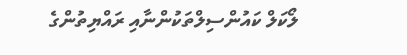ލޯކަލް ކައުންސިލްތަކުންނާއި ރައްޔިތުންގެ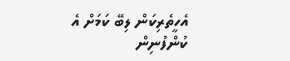އެހީތެރިކަން ލިބޭ ކަމަށް އެ ކުންފުނިން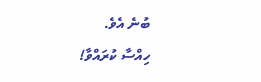ބުނެ އެވެ.
ހިއްސާ ކުރައްވާ!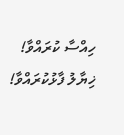ހިއްސާ ކުރައްވާ!
ޚިޔާލު ފާޅުކުރައްވާ!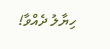ހިޔާލު ދެއްވާ!